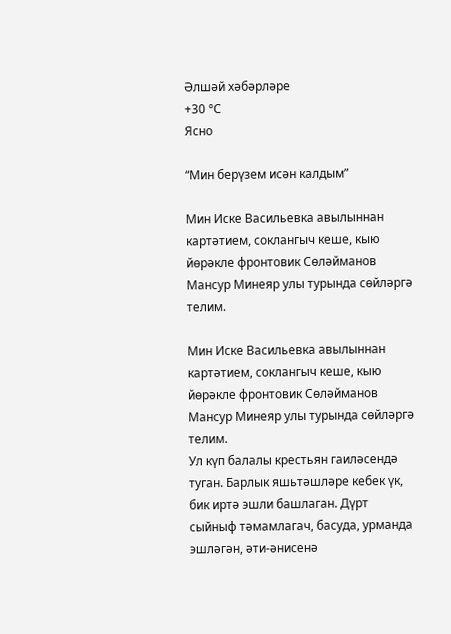Әлшәй хәбәрләре
+30 °С
Ясно

“Мин берүзем исән калдым”

Мин Иске Васильевка авылыннан картәтием, соклангыч кеше, кыю йөрәкле фронтовик Сөләйманов Мансур Минеяр улы турында сөйләргә телим.

Мин Иске Васильевка авылыннан картәтием, соклангыч кеше, кыю йөрәкле фронтовик Сөләйманов Мансур Минеяр улы турында сөйләргә телим.
Ул күп балалы крестьян гаиләсендә туган. Барлык яшьтәшләре кебек үк, бик иртә эшли башлаган. Дүрт сыйныф тәмамлагач, басуда, урманда эшләгән, әти-әнисенә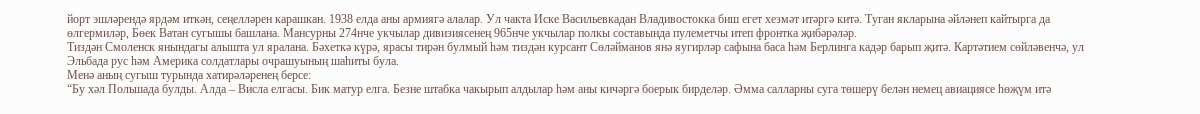йорт эшләрендә ярдәм иткән, сеңелләрен карашкан. 1938 елда аны армиягә алалар. Ул чакта Иске Васильевкадан Владивостокка биш егет хезмәт итәргә китә. Туган якларына әйләнеп кайтырга да өлгермиләр, Бөек Ватан сугышы башлана. Мансурны 274нче укчылар дивизиясенең 965нче укчылар полкы составында пулеметчы итеп фронтка җибәрәләр.
Тиздән Смоленск янындагы алышта ул яралана. Бәхеткә күрә, ярасы тирән булмый һәм тиздән курсант Сөләйманов янә яугирләр сафына баса һәм Берлинга кадәр барып җитә. Картәтием сөйләвенчә, ул Эльбада рус һәм Америка солдатлары очрашуының шаһиты була.
Менә аның сугыш турында хатирәләренең берсе:
“Бу хәл Польшада булды. Алда – Висла елгасы. Бик матур елга. Безне штабка чакырып алдылар һәм аны кичәргә боерык бирделәр. Әмма салларны суга төшерү белән немец авиациясе һөҗүм итә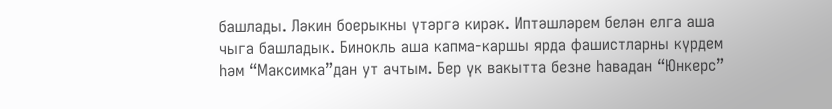башлады. Ләкин боерыкны үтәргә кирәк. Иптәшләрем белән елга аша чыга башладык. Бинокль аша капма-каршы ярда фашистларны күрдем һәм “Максимка”дан ут ачтым. Бер үк вакытта безне һавадан “Юнкерс”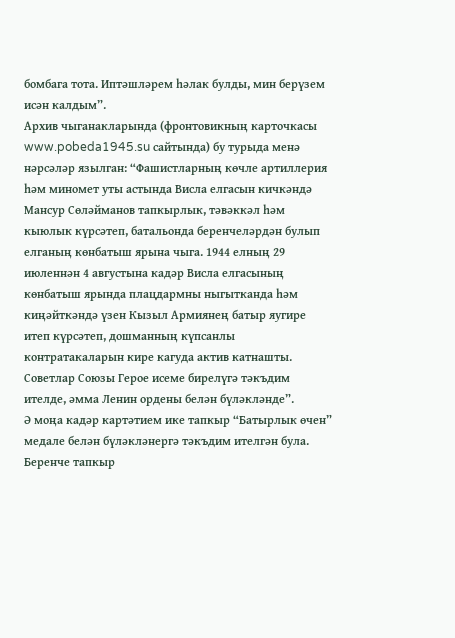бомбага тота. Иптәшләрем һәлак булды, мин берүзем исән калдым”.
Архив чыганакларында (фронтовикның карточкасы www.pobeda1945.su сайтында) бу турыда менә нәрсәләр язылган: “Фашистларның көчле артиллерия һәм миномет уты астында Висла елгасын кичкәндә Мансур Сөләйманов тапкырлык, тәвәккәл һәм кыюлык күрсәтеп, батальонда беренчеләрдән булып елганың көнбатыш ярына чыга. 1944 елның 29 июленнән 4 августына кадәр Висла елгасының көнбатыш ярында плацдармны ныгытканда һәм киңәйткәндә үзен Кызыл Армиянең батыр яугире итеп күрсәтеп, дошманның күпсанлы контратакаларын кире кагуда актив катнашты. Советлар Союзы Герое исеме бирелүгә тәкъдим ителде, әмма Ленин ордены белән бүләкләнде”.
Ә моңа кадәр картәтием ике тапкыр “Батырлык өчен” медале белән бүләкләнергә тәкъдим ителгән була. Беренче тапкыр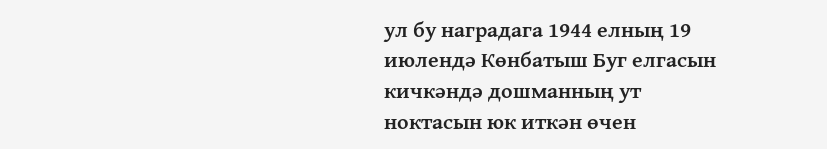ул бу наградага 1944 елның 19 июлендә Көнбатыш Буг елгасын кичкәндә дошманның ут ноктасын юк иткән өчен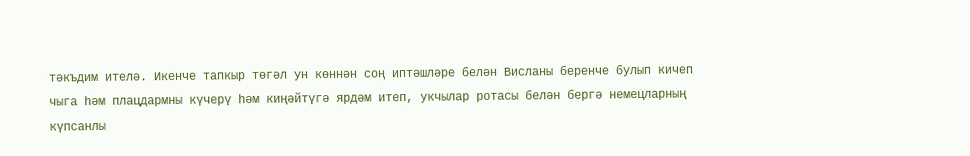тәкъдим ителә. Икенче тапкыр төгәл ун көннән соң иптәшләре белән Висланы беренче булып кичеп чыга һәм плацдармны күчерү һәм киңәйтүгә ярдәм итеп, укчылар ротасы белән бергә немецларның күпсанлы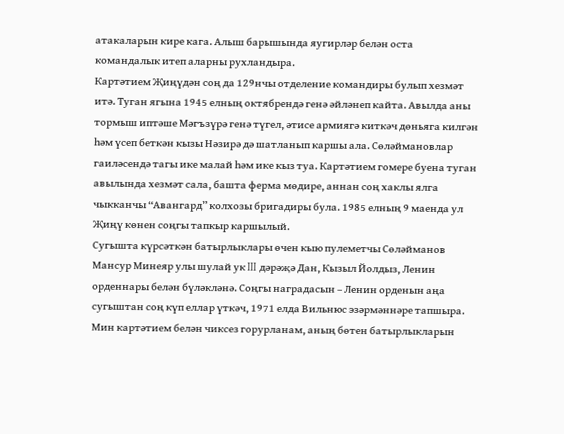атакаларын кире кага. Алыш барышында яугирләр белән оста командалык итеп аларны рухландыра.
Картәтием Җиңүдән соң да 129нчы отделение командиры булып хезмәт итә. Туган ягына 1945 елның октябрендә генә әйләнеп кайта. Авылда аны тормыш иптәше Мәгъзүрә генә түгел, әтисе армиягә киткәч дөньяга килгән һәм үсеп беткән кызы Нәзирә дә шатланып каршы ала. Сөләймановлар гаиләсендә тагы ике малай һәм ике кыз туа. Картәтием гомере буена туган авылында хезмәт сала, башта ферма мөдире, аннан соң хаклы ялга чыкканчы “Авангард” колхозы бригадиры була. 1985 елның 9 маенда ул Җиңү көнен соңгы тапкыр каршылый.
Сугышта күрсәткән батырлыклары өчен кыю пулеметчы Сөләйманов Мансур Минеяр улы шулай ук III дәрәҗә Дан, Кызыл Йолдыз, Ленин орденнары белән бүләкләнә. Соңгы наградасын – Ленин орденын аңа сугыштан соң күп еллар үткәч, 1971 елда Вильнюс эзәрмәннәре тапшыра.
Мин картәтием белән чиксез горурланам, аның бөтен батырлыкларын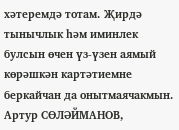хәтеремдә тотам. Җирдә тынычлык һәм иминлек булсын өчен үз-үзен аямый көрәшкән картәтиемне беркайчан да онытмаячакмын.
Артур СӨЛӘЙМАНОВ,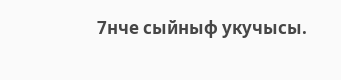7нче сыйныф укучысы.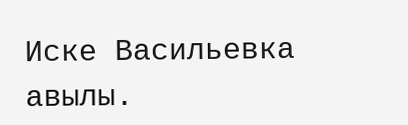Иске Васильевка авылы.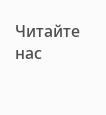Читайте нас